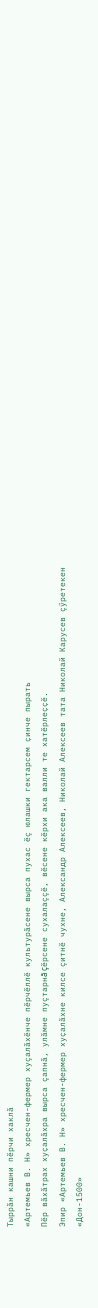Тыррăн кашни пӗрчи хаклă
«Артемьев В. Н» хресчен-фермер хуçалăхӗнче пӗрчӗллӗ культурăсене вырса пухас ӗç юлашки гектарсем ҫинче пырать
Пӗр вӑхӑтрах хуҫалӑхра вырса çапнă, улӑмне пуçтарнă çӗрсене сухалаççӗ, вӗсене кӗрхи ака валли те хатӗрлеҫҫӗ.
Эпир «Артемьев В. Н» хресчен-фермер хуҫалӑхне килсе çитнӗ чухне, Александр Алексеев, Николай Алексеев тата Николай Карусев çӳретекен «Дон-1500»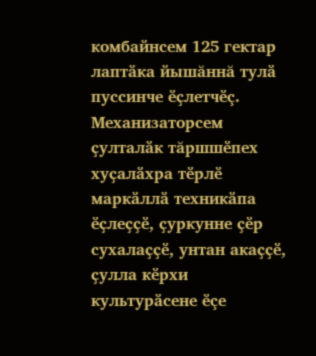комбайнсем 125 гектар лаптӑка йышăннă тулӑ пуссинче ӗҫлетчӗç. Механизаторсем ҫулталӑк тăршшӗпех хуҫалӑхра тӗрлӗ маркӑллӑ техникӑпа ӗҫлеҫҫӗ, ҫуркунне ҫӗр сухалаҫҫӗ, унтан акаҫҫӗ, ҫулла кӗрхи культурӑсене ӗçе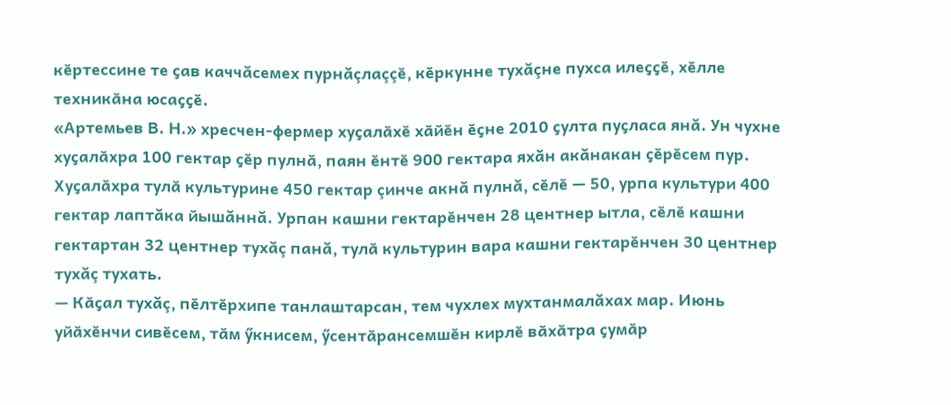кӗртессине те ҫав каччăсемех пурнăçлаççӗ, кӗркунне тухăçне пухса илеҫҫӗ, хӗлле техникӑна юсаҫҫӗ.
«Артемьев В. Н.» хресчен-фермер хуҫалӑхӗ хӑйӗн ӗҫне 2010 ҫулта пуҫласа янă. Ун чухне хуҫалӑхра 100 гектар ҫӗр пулнӑ, паян ӗнтӗ 900 гектара яхăн акăнакан ҫӗрӗсем пур. Хуҫалӑхра тулӑ культурине 450 гектар çинче акнă пулнă, сӗлӗ — 50, урпа культури 400 гектар лаптăка йышăннă. Урпан кашни гектарӗнчен 28 центнер ытла, сӗлӗ кашни гектартан 32 центнер тухăç панă, тулӑ культурин вара кашни гектарӗнчен 30 центнер тухăç тухать.
— Кӑҫал тухăç, пӗлтӗрхипе танлаштарсан, тем чухлех мухтанмалăхах мар. Июнь уйӑхӗнчи сивӗсем, тӑм ӳкнисем, ӳсентӑрансемшӗн кирлӗ вӑхӑтра ҫумӑр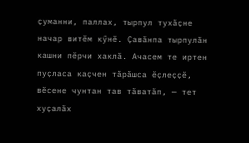ҫуманни, паллах, тырпул тухӑҫне начар витӗм кӳнӗ. Ҫавӑнпа тырпулăн кашни пӗрчи хаклӑ. Ачасем те иртен пуҫласа каҫчен тăрăшса ӗҫлеҫҫӗ, вӗсене чунтан тав тӑватӑп, — тет хуҫалӑх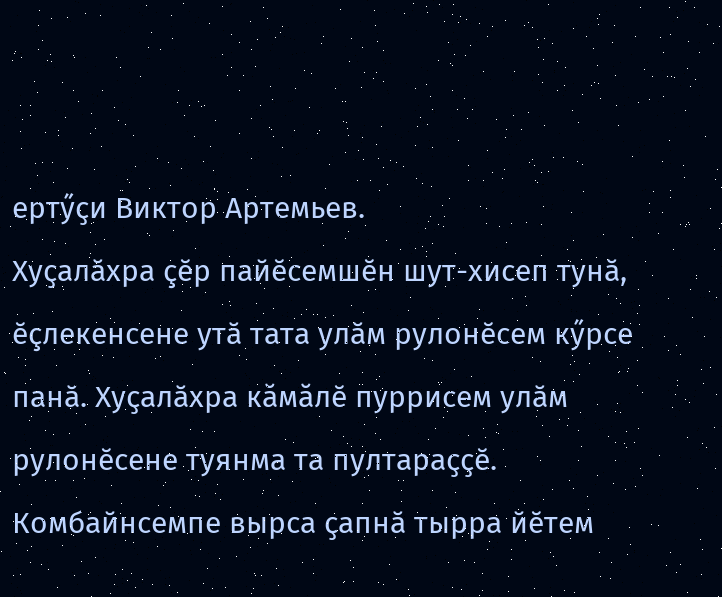ертӳҫи Виктор Артемьев.
Хуҫалӑхра çӗр пайӗсемшӗн шут-хисеп тунӑ, ӗçлекенсене утӑ тата улӑм рулонӗсем кӳрсе панӑ. Хуҫалӑхра кăмăлӗ пуррисем улӑм рулонӗсене туянма та пултараҫҫӗ.
Комбайнсемпе вырса ҫапнӑ тырра йӗтем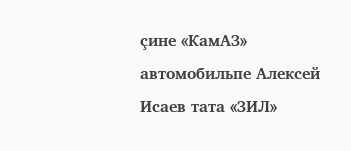çине «КамАЗ» автомобильпе Алексей Исаев тата «ЗИЛ»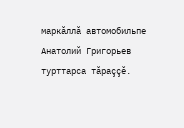маркӑллӑ автомобильпе Анатолий Григорьев турттарса тăраççӗ.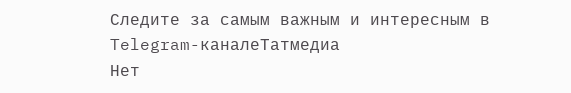Следите за самым важным и интересным в Telegram-каналеТатмедиа
Нет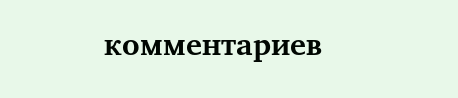комментариев